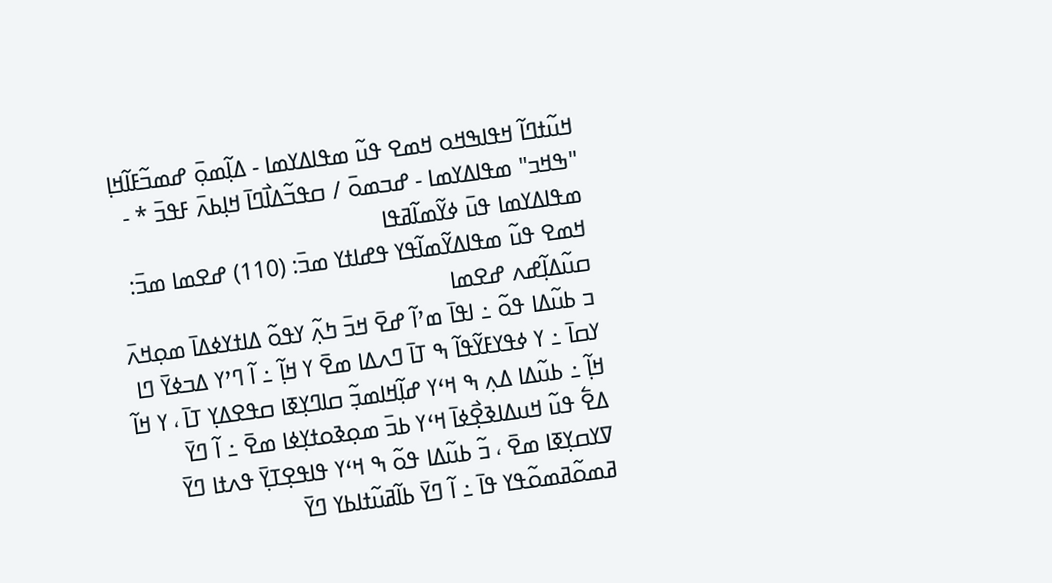ߞߎ߬ߙߣߊ߬ ߞߟߊߒߞߋ ߞߘߐ ߟߎ߬ ߘߟߊߡߌߘߊ - ߡߊ߲߬ߘߋ߲߫ ߝߘߏ߬ߓߊ߬ߞߊ߲ "ߒߞߏ" ߘߟߊߡߌߘߊ - ߝߏߘߋ߫ / ߛߟߏ߬ߡߊ߯ߣߊ߫ ߞߊ߲ߕߍ߫ ߓߟߏ߫ * - ߘߟߊߡߌߘߊ ߟߎ߫ ߦߌ߬ߘߊ߬ߥߟߊ
ߞߘߐ ߟߎ߬ ߘߟߊߡߌ߬ߘߊ߬ߟߌ ߟߝߊߙߌ ߘߏ߫: (110) ߝߐߘߊ ߘߏ߫: ߛߎ߬ߡߊ߲߬ߝߍ ߝߐߘߊ
ߏ ߕߎ߬ߡߊ ߟߋ߬ ߸ ߊߟߊ߫ ߘߴߊ߬ ߝߐ߫ ߞߏ߫ ߤߍ߲߬ ߌߟߋ߬ ߡߊߙߌߦߡߊ߫ ߘߋ߲ߞߍ߫ ߌߛߊ߫ ߸ ߌ ߦߟߌߓߌ߬ߟߊ߬ ߒ ߠߊ߫ ߣߍߡߊ ߘߐ߫ ߌ ߞߊ߲߬ ߸ ߊ߬ ߣߴߌ ߡߏߦߌ߫ ߣߊ ߞߊ߲߬ ߸ ߕߎ߬ߡߊ ߡߍ߲ ߒ ߞߵߌ ߝߊ߲߬ߞߊߘߏ߲߬ ߛߊߣߌ߲ߧߊ ߛߟߐߡߌ߲ ߠߊ߫ ، ߌ ߞߊ߬ ߡߐ߱ ߟߎ߬ ߞߎߡߊߢߐ߲߯ߦߊ߫ ߞߵߌ ߕߏ߫ ߘߋ߲ߢߋߙߌ߲ߦߊ ߘߐ߫ ߸ ߊ߬ ߣߌ߫ ߜߌߛߌ߲ߧߊ ߘߐ߫ ، ߏ߬ ߕߎ߬ߡߊ ߟߋ߬ ߒ ߞߵߌ ߟߊߟߐ߲ߠߌ߲߫ ߟߍߙߊ ߣߌ߫ ߥߘߋ߬ߥߘߋ߬ߟߌ ߟߊ߫ ߸ ߊ߬ ߣߌ߫ ߕߊ߬ߥߎ߬ߙߊߕߌ ߣߌ߫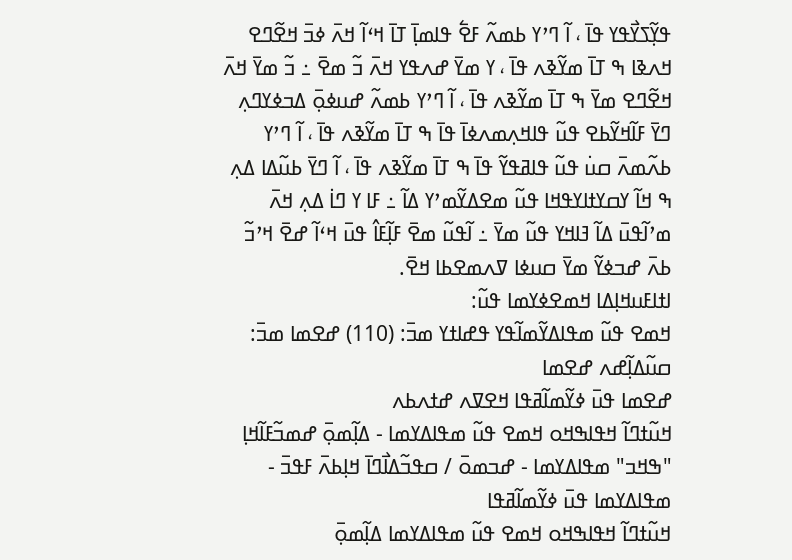ߟߌ߲߬ߖߌ߯ߟߌ ߟߊ߫ ، ߊ߬ ߣߴߌ ߕߘߍ߬ ߓߐ߱ ߟߊߘߊ߲߫ ߠߊ߫ ߞߵߊ߬ ߞߍ߫ ߦߏ߫ ߞߐ߬ߣߐ ߞߍߢߊ ߒ ߠߊ߫ ߘߌ߬ߢߍ ߟߊ߫ ، ߌ ߘߌ߫ ߝߍߟߌ ߞߍ߫ ߏ߬ ߘߐ߫ ߸ ߏ߬ ߘߌ߫ ߞߍ߫ ߞߐ߬ߣߐ ߘߌ߫ ߒ ߠߊ߫ ߘߌ߬ߢߍ ߟߊ߫ ، ߊ߬ ߣߴߌ ߕߘߍ߬ ߝߎߦߋ߲߫ ߡߏߦߌߣߍ߲ ߣߌ߫ ߓߊ߬ߞߌ߬ߕߐ ߟߎ߬ ߟߊߞߍ߲ߘߍߦߊ߫ ߟߊ߫ ߒ ߠߊ߫ ߘߌ߬ߢߍ ߟߊ߫ ، ߊ߬ ߣߴߌ ߕߍ߬ߘߍ߫ ߛߎ߭ ߟߎ߬ ߟߊߥߟߌ߬ ߟߊ߫ ߒ ߠߊ߫ ߘߌ߬ߢߍ ߟߊ߫ ، ߊ߬ ߣߌ߫ ߕߎ߬ߡߊ ߡߍ߲ ߒ ߞߊ߬ ߌߛߌߙߊߌߟߞߊ ߟߎ߬ ߘߐߡߌ߬ߘߴߌ ߡߊ߬ ߸ ߓߊ ߌ ߣߊ߭ ߡߍ߲ ߞߍ߫ ߘߴߊ߬ߟߎ߫ ߡߊ߬ ߔߊߞߌ ߟߎ߬ ߘߌ߫ ߸ ߊ߬ߟߎ߬ ߘߐ߫ ߓߊ߲߬ߓߊ߮ ߟߎ߫ ߞߵߊ߬ ߝߐ߫ ߞߴߏ߬ ߕߍ߫ ߝߏߦߌ߬ ߘߌ߫ ߛߎߦߊ ߜߍߘߐߕߊ ߞߐ߫.
ߊߙߊߓߎߞߊ߲ߡߊ ߞߘߐߦߌߘߊ ߟߎ߬:
ߞߘߐ ߟߎ߬ ߘߟߊߡߌ߬ߘߊ߬ߟߌ ߟߝߊߙߌ ߘߏ߫: (110) ߝߐߘߊ ߘߏ߫: ߛߎ߬ߡߊ߲߬ߝߍ ߝߐߘߊ
ߝߐߘߊ ߟߎ߫ ߦߌ߬ߘߊ߬ߥߟߊ ߞߐߜߍ ߝߙߍߕߍ
ߞߎ߬ߙߣߊ߬ ߞߟߊߒߞߋ ߞߘߐ ߟߎ߬ ߘߟߊߡߌߘߊ - ߡߊ߲߬ߘߋ߲߫ ߝߘߏ߬ߓߊ߬ߞߊ߲ "ߒߞߏ" ߘߟߊߡߌߘߊ - ߝߏߘߋ߫ / ߛߟߏ߬ߡߊ߯ߣߊ߫ ߞߊ߲ߕߍ߫ ߓߟߏ߫ - ߘߟߊߡߌߘߊ ߟߎ߫ ߦߌ߬ߘߊ߬ߥߟߊ
ߞߎ߬ߙߣߊ߬ ߞߟߊߒߞߋ ߞߘߐ ߟߎ߬ ߘߟߊߡߌߘߊ ߡߊ߲߬ߘߋ߲߫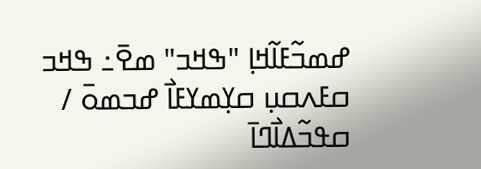ߝߘߏ߬ߓߊ߬ߞߊ߲ "ߒߞߏ" ߘߐ߫߸ ߒߞߏ ߛߓߍߛߎ߲ ߛߌ߲ߘߌߓߊ߯ ߝߏߘߋ߫ / ߛߟߏ߬ߡߊ߯ߣߊ߫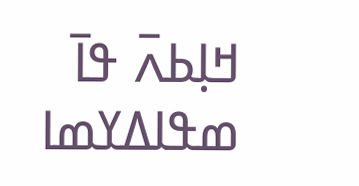ߞߊ߲ߕߍ߫ ߟߊ߫ ߘߟߊߡߌߘߊ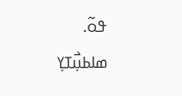ߟߋ߬.
ߘߊߕߎ߲߯ߠߌ߲